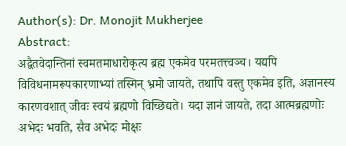Author(s): Dr. Monojit Mukherjee
Abstract:
अद्वैतवेदान्तिनां स्वमतमाधारोकृत्य ब्रह्म एकमेव परमतत्त्वञ्च। यद्यपि विविधनामरूपकारणाभ्यां तस्मिन् भ्रमो जायते, तथापि वस्तु एकमेव इति, अज्ञानस्य कारणवशात् जीवः स्वयं ब्रह्मणो विच्छिद्यते। यदा ज्ञानं जायते, तदा आत्मब्रह्मणोः अभेदः भवति, सैव अभेदः मोक्षः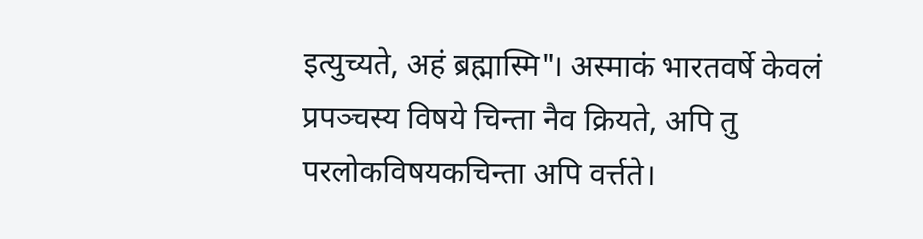इत्युच्यते, अहं ब्रह्मास्मि"। अस्माकं भारतवर्षे केवलं प्रपञ्चस्य विषये चिन्ता नैव क्रियते, अपि तु परलोकविषयकचिन्ता अपि वर्त्तते।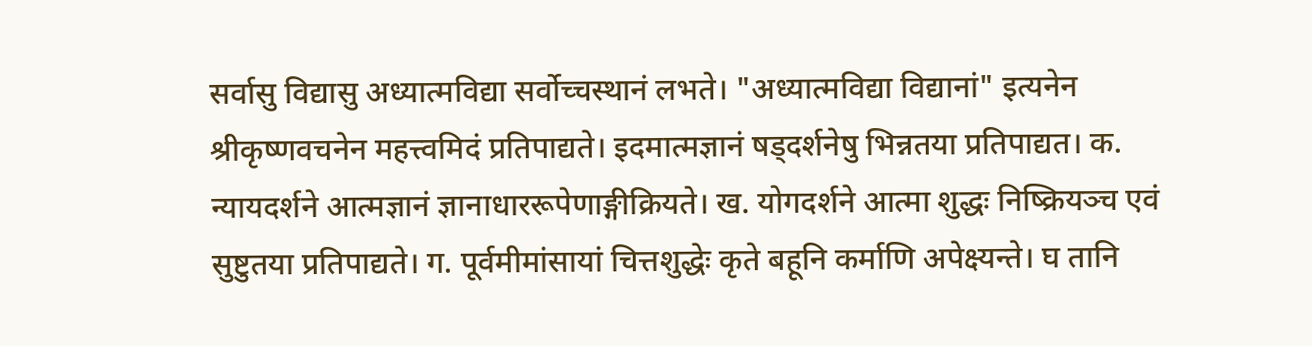सर्वासु विद्यासु अध्यात्मविद्या सर्वोच्चस्थानं लभते। "अध्यात्मविद्या विद्यानां" इत्यनेन श्रीकृष्णवचनेन महत्त्वमिदं प्रतिपाद्यते। इदमात्मज्ञानं षड्दर्शनेषु भिन्नतया प्रतिपाद्यत। क. न्यायदर्शने आत्मज्ञानं ज्ञानाधाररूपेणाङ्गीक्रियते। ख. योगदर्शने आत्मा शुद्धः निष्क्रियञ्च एवं सुष्टुतया प्रतिपाद्यते। ग. पूर्वमीमांसायां चित्तशुद्धेः कृते बहूनि कर्माणि अपेक्ष्यन्ते। घ तानि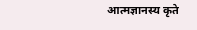आत्मज्ञानस्य कृते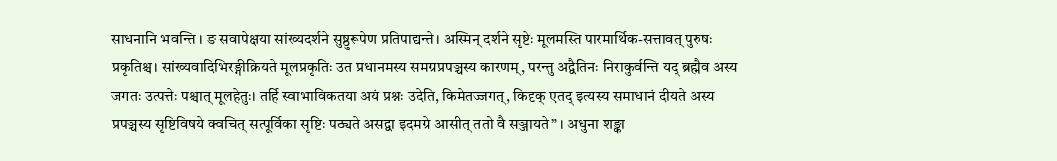साधनानि भवन्ति । ङ सवापेक्षया सांख्यदर्शने सुष्ठुरूपेण प्रतिपाद्यन्ते। अस्मिन् दर्शने सृष्टेः मूलमस्ति पारमार्थिक-सत्तावत् पुरुषः प्रकृतिश्च। सांख्यवादिभिरङ्गीक्रियते मूलप्रकृतिः उत प्रधानमस्य समग्रप्रपञ्चस्य कारणम्, परन्तु अद्वैतिनः निराकुर्वन्ति यद् ब्रह्मैव अस्य जगतः उत्पत्तेः पश्चात् मूलहेतुः। तर्हि स्वाभाविकतया अयं प्रश्नः उदेति, किमेतज्जगत्, किदृक् एतद् इत्यस्य समाधानं दीयते अस्य प्रपञ्चस्य सृष्टिविषये क्वचित् सत्पूर्विका सृष्टिः पठ्यते असद्वा इदमग्रे आसीत् ततो वै सञ्जायते” । अधुना शङ्का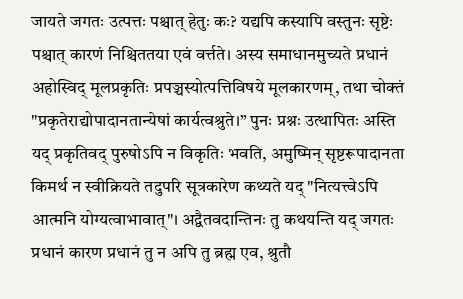जायते जगतः उत्पत्तः पश्चात् हेतुः कः? यद्यपि कस्यापि वस्तुनः सृष्टेः पश्चात् कारणं निश्चिततया एवं वर्त्तते। अस्य समाधानमुच्यते प्रधानं अहोस्विद् मूलप्रकृतिः प्रपञ्चस्योत्पत्तिविषये मूलकारणम्, तथा चोक्तं "प्रकृतेराद्योपादानतान्येषां कार्यत्वश्रुते।” पुनः प्रश्नः उत्थापितः अस्ति यद् प्रकृतिवद् पुरुषोऽपि न विकृतिः भवति, अमुष्मिन् सृष्टरूपादानता किमर्थ न स्वीक्रियते तदुपरि सूत्रकारेण कथ्यते यद् "नित्यत्त्वेऽपि आत्मनि योग्यत्वाभावात्"। अद्वैतवदान्तिनः तु कथयन्ति यद् जगतः प्रधानं कारण प्रधानं तु न अपि तु ब्रह्म एव, श्रुतौ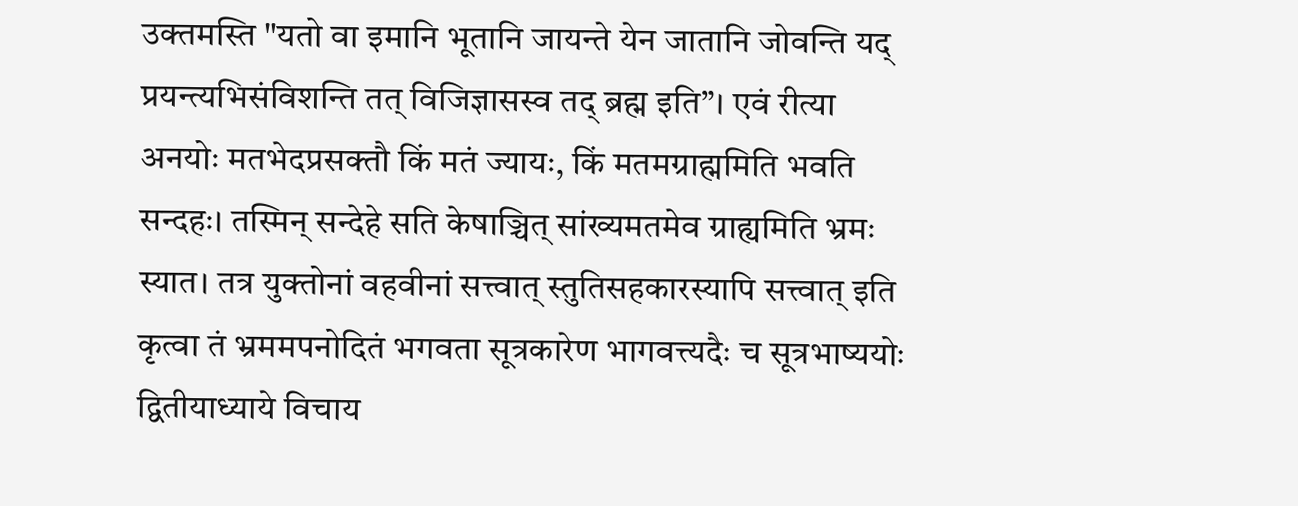उक्तमस्ति "यतो वा इमानि भूतानि जायन्ते येन जातानि जोवन्ति यद् प्रयन्त्यभिसंविशन्ति तत् विजिज्ञासस्व तद् ब्रह्म इति”। एवं रीत्या अनयोः मतभेदप्रसक्तौ किं मतं ज्यायः, किं मतमग्राह्ममिति भवति सन्दहः। तस्मिन् सन्देहे सति केषाञ्चित् सांख्यमतमेव ग्राह्यमिति भ्रमः स्यात। तत्र युक्तोनां वहवीनां सत्त्वात् स्तुतिसहकारस्यापि सत्त्वात् इति कृत्वा तं भ्रममपनोदितं भगवता सूत्रकारेण भागवत्त्यदैः च सूत्रभाष्ययोः द्वितीयाध्याये विचाय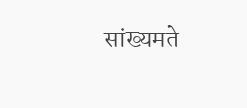सांख्यमते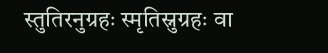स्तुतिरनुग्रहः स्मृतिस्नुग्रहः वा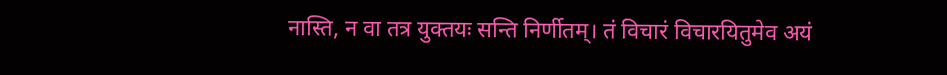नास्ति, न वा तत्र युक्तयः सन्ति निर्णीतम्। तं विचारं विचारयितुमेव अयं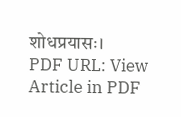शोधप्रयासः।
PDF URL: View Article in PDF